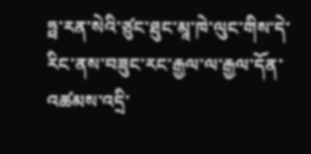ཧྥ་རན་སེའི་ཙུང་ཐུང་མཱ་ཁེ་ལུང་གིས་དེ་རིང་ནས་བཟུང་རང་རྒྱལ་ལ་རྒྱལ་དོན་འཚམས་འདྲི་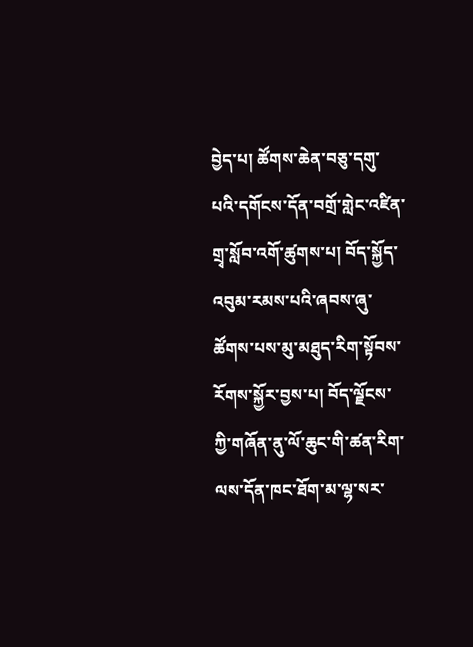བྱེད་པ། ཚོགས་ཆེན་བཅུ་དགུ་པའི་དགོངས་དོན་བགྲོ་གླེང་འཛིན་གྲྭ་སློབ་འགོ་ཚུགས་པ། བོད་སྐྱོད་འབུམ་རམས་པའི་ཞབས་ཞུ་ཚོགས་པས་མུ་མཐུད་རིག་སྟོབས་རོགས་སྐྱོར་བྱས་པ། བོད་ལྗོངས་ཀྱི་གཞོན་ནུ་ལོ་ཆུང་གི་ཚན་རིག་ལས་དོན་ཁང་ཐོག་མ་ལྷ་སར་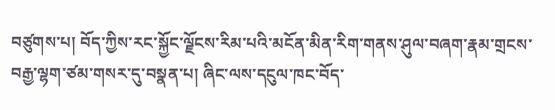བཙུགས་པ། བོད་ཀྱིས་རང་སྐྱོང་ལྗོངས་རིམ་པའི་མངོན་མིན་རིག་གནས་ཤུལ་བཞག་རྣམ་གྲངས་བརྒྱ་ལྷག་ཙམ་གསར་དུ་བསྣན་པ། ཞིང་ལས་དངུལ་ཁང་བོད་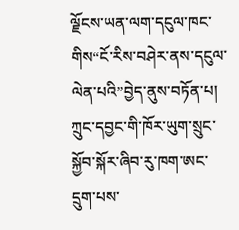ལྗོངས་ཡན་ལག་དངུལ་ཁང་གིས“ངོ་རིས་བཤེར་ནས་དངུལ་ལེན་པའི”བྱེད་ནུས་བཏོན་པ། ཀྲུང་དབྱང་གི་ཁོར་ཡུག་སྲུང་སྐྱོབ་སྐོར་ཞིབ་རུ་ཁག་ཨང་དྲུག་པས་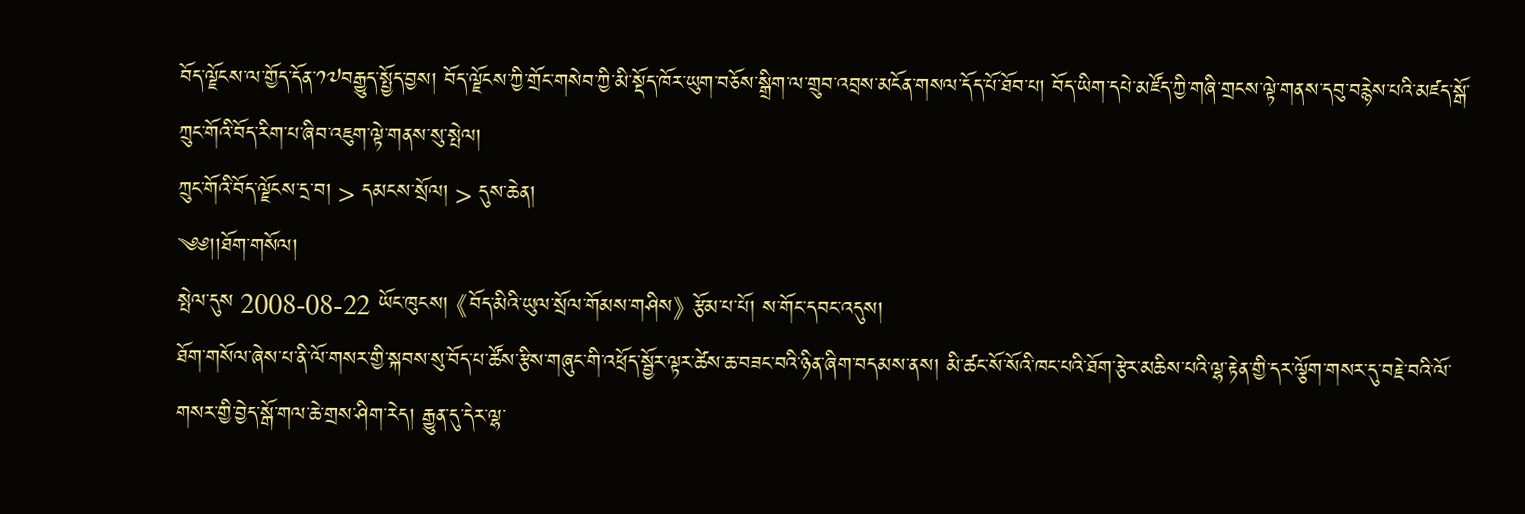བོད་ལྗོངས་ལ་གྱོད་དོན་༡༧བརྒྱུད་སྤྱོད་བྱས། བོད་ལྗོངས་ཀྱི་གྲོང་གསེབ་ཀྱི་མི་སྡོད་ཁོར་ཡུག་བཅོས་སྒྲིག་ལ་གྲུབ་འབྲས་མངོན་གསལ་དོད་པོ་ཐོབ་པ། བོད་ཡིག་དཔེ་མཛོད་ཀྱི་གཞི་གྲངས་ལྟེ་གནས་དབུ་བརྙེས་པའི་མཛད་སྒོ་ཀྲུང་གོའི་བོད་རིག་པ་ཞིབ་འཇུག་ལྟེ་གནས་སུ་སྤེལ།
ཀྲུང་གོའི་བོད་ལྗོངས་དྲ་བ། > དམངས་སྲོལ། > དུས་ཆེན།
༄༅།།ཐོག་གསོལ།
སྤེལ་དུས 2008-08-22 ཡོང་ཁུངས། 《བོད་མིའི་ཡུལ་སྲོལ་གོམས་གཤིས》 རྩོམ་པ་པོ། ས་གོང་དབང་འདུས།
ཐོག་གསོལ་ཞེས་པ་ནི་ལོ་གསར་གྱི་སྐབས་སུ་བོད་པ་ཚོས་རྩིས་གཞུང་གི་འཕྲོད་སྦྱོར་ལྟར་ཚེས་ཆ་བཟང་བའི་ཉིན་ཞིག་བདམས་ནས། མི་ཚང་སོ་སོའི་ཁང་པའི་ཐོག་རྩེར་མཆིས་པའི་ལྷ་རྟེན་གྱི་དར་ལྕོག་གསར་དུ་བརྗེ་བའི་ལོ་གསར་གྱི་བྱེད་སྒོ་གལ་ཆེ་གྲས་ཤིག་རེད། རྒྱུན་དུ་དེར་ལྷ་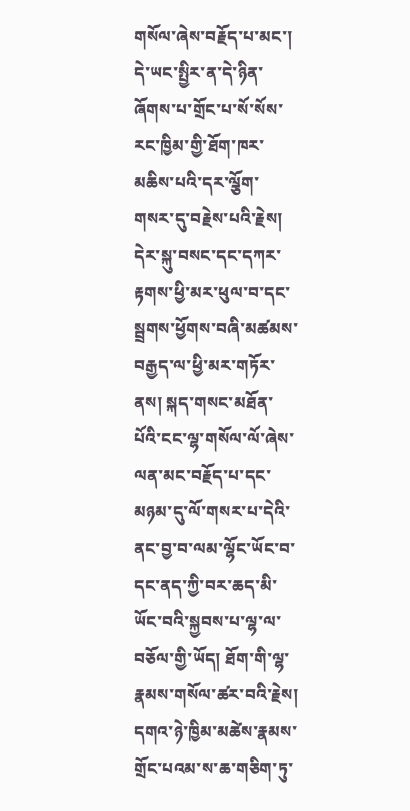གསོལ་ཞེས་བརྗོད་པ་མང་། དེ་ཡང་སྤྱིར་ན་དེ་ཉིན་ཞོགས་པ་གྲོང་པ་སོ་སོས་རང་ཁྱིམ་གྱི་ཐོག་ཁར་མཆིས་པའི་དར་ལྕོག་གསར་དུ་བརྗེས་པའི་རྗེས། དེར་སྐུ་བསང་དང་དཀར་རྟགས་ཕྱི་མར་ཕུལ་བ་དང་སྦྲགས་ཕྱོགས་བཞི་མཚམས་བརྒྱད་ལ་ཕྱི་མར་གཏོར་ནས། སྐད་གསང་མཐོན་པོའི་ངང་ལྷ་གསོལ་ལོ་ཞེས་ལན་མང་བརྗོད་པ་དང་མཉམ་དུ་ལོ་གསར་པ་དེའི་ནང་བྱ་བ་ལམ་ལྷོང་ཡོང་བ་དང་ནད་ཀྱི་བར་ཆད་མི་ཡོང་བའི་སྐྱབས་པ་ལྷ་ལ་བཅོལ་གྱི་ཡོད། ཐོག་གི་ལྷ་རྣམས་གསོལ་ཚར་བའི་རྗེས། དགའ་ཉེ་ཁྱིམ་མཚེས་རྣམས་གྲོང་པའམ་ས་ཆ་གཅིག་ཏུ་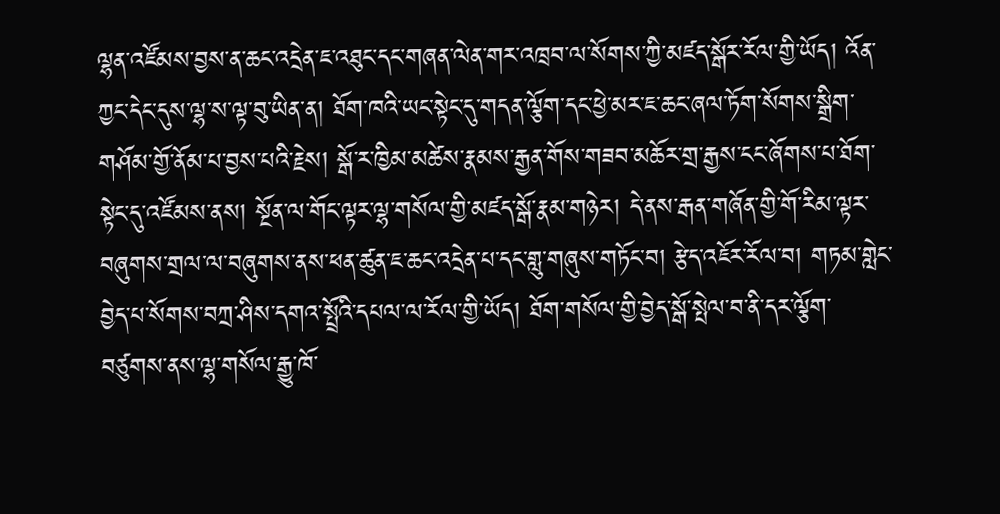ལྷན་འཛོམས་བྱས་ན་ཆང་འདྲེན་ཇ་འཐུང་དང་གཞན་ལེན་གར་འཁྲབ་ལ་སོགས་ཀྱི་མཛད་སྒོར་རོལ་གྱི་ཡོད། འོན་ཀྱང་དེང་དུས་ལྷ་ས་ལྟ་བུ་ཡིན་ན། ཐོག་ཁའི་ཡང་སྟེང་དུ་གདན་ལྕོག་དང་ཕྱེ་མར་ཇ་ཆང་ཞལ་ཏོག་སོགས་སྒྲིག་གཤོམ་གྱོ་ནོམ་པ་བྱས་པའི་རྗེས། སྒོ་ར་ཁྱིམ་མཚེས་རྣམས་རྒྱན་གོས་གཟབ་མཆོར་གྲ་རྒྱས་ངང་ཞོགས་པ་ཐོག་སྟེང་དུ་འཛོམས་ནས། སྔོན་ལ་གོང་ལྟར་ལྷ་གསོལ་གྱི་མཛད་སྒོ་རྣམ་གཉེར། དེ་ནས་རྒན་གཞོན་གྱི་གོ་རིམ་ལྟར་བཞུགས་གྲལ་ལ་བཞུགས་ནས་ཕན་ཚུན་ཇ་ཆང་འདྲེན་པ་དང་གླུ་གཞུས་གཏོང་བ། རྩེད་འཇོར་རོལ་བ། གཏམ་གླེང་བྱེད་པ་སོགས་བཀྲ་ཤིས་དགའ་སྤྲོའི་དཔལ་ལ་རོལ་གྱི་ཡོད། ཐོག་གསོལ་གྱི་བྱེད་སྒོ་སྤེལ་བ་ནི་དར་ལྕོག་བཙུགས་ནས་ལྷ་གསོལ་རྒྱུ་ཁོ་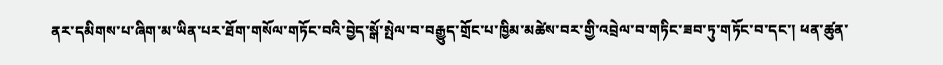ནར་དམིགས་པ་ཞིག་མ་ཡིན་པར་ཐོག་གསོལ་གཏོང་བའི་བྱེད་སྒོ་སྤེལ་བ་བརྒྱུད་གྲོང་པ་ཁྱིམ་མཚེས་བར་གྱི་འབྲེལ་བ་གཏིང་ཟབ་ཏུ་གཏོང་བ་དང་། ཕན་ཚུན་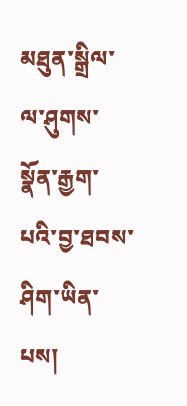མཐུན་སྒྲིལ་ལ་ཤུགས་སྣོན་རྒྱག་པའི་བྱ་ཐབས་ཤིག་ཡིན་པས།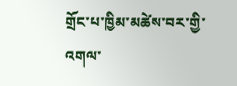གྲོང་པ་ཁྱིམ་མཚེས་བར་གྱི་འགལ་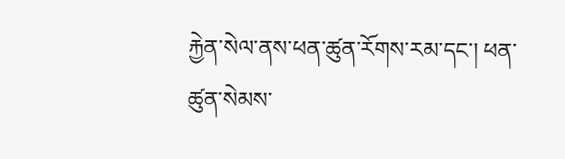རྐྱེན་སེལ་ནས་ཕན་ཚུན་རོགས་རམ་དང་། ཕན་ཚུན་སེམས་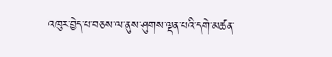འཁུར་བྱེད་པ་བཅས་ལ་ནུས་ཤུགས་ལྡན་པའི་དགེ་མཚན་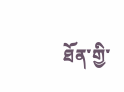ཐོན་གྱི་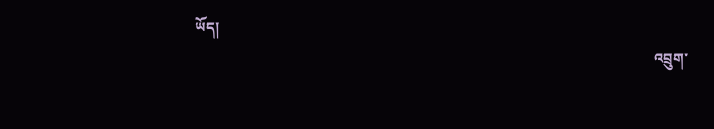ཡོད།
                                                                                                                              འབྲུག་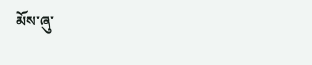མོས་ཞུ་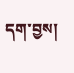དག་བྱས།